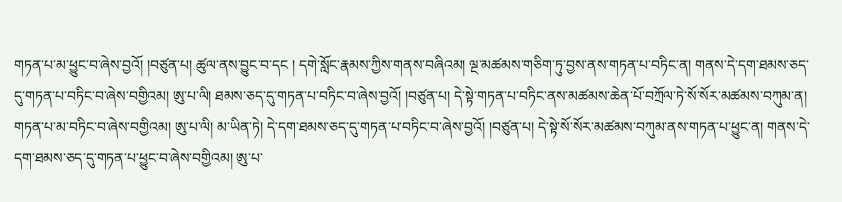གཏན་པ་མ་ཕྱུང་བ་ཞེས་བྱའོ། །བཙུན་པ། ཚུལ་ནས་བྱུང་བ་དང ། དགེ་སློང་རྣམས་ཀྱིས་གནས་བཞིའམ། ལྔ་མཚམས་གཅིག་ཏུ་བྱས་ནས་གཏན་པ་བཏིང་ན། གནས་དེ་དག་ཐམས་ཅད་དུ་གཏན་པ་བཏིང་བ་ཞེས་བགྱིའམ། ཨུ་པ་ལི། ཐམས་ཅད་དུ་གཏན་པ་བཏིང་བ་ཞེས་བྱའོ། །བཙུན་པ། དེ་སྟེ་གཏན་པ་བཏིང་ནས་མཚམས་ཆེན་པོ་བཀྲོལ་ཏེ་སོ་སོར་མཚམས་བཀུམ་ན། གཏན་པ་མ་བཏིང་བ་ཞེས་བགྱིའམ། ཨུ་པ་ལི། མ་ཡིན་ཏེ། དེ་དག་ཐམས་ཅད་དུ་གཏན་པ་བཏིང་བ་ཞེས་བྱའོ། །བཙུན་པ། དེ་སྟེ་སོ་སོར་མཚམས་བཀུམ་ནས་གཏན་པ་ཕྱུང་ན། གནས་དེ་དག་ཐམས་ཅད་དུ་གཏན་པ་ཕྱུང་བ་ཞེས་བགྱིའམ། ཨུ་པ་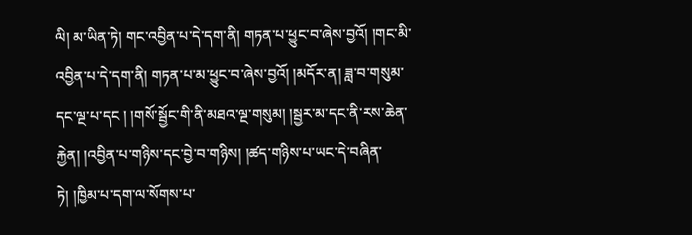ལི། མ་ཡིན་ཏེ། གང་འབྱིན་པ་དེ་དག་ནི། གཏན་པ་ཕྱུང་བ་ཞེས་བྱའོ། །གང་མི་འབྱིན་པ་དེ་དག་ནི། གཏན་པ་མ་ཕྱུང་བ་ཞེས་བྱའོ། །མདོར་ན། ཟླ་བ་གསུམ་དང་ལྔ་པ་དང ། །གསོ་སྦྱོང་གི་ནི་མཐའ་ལྔ་གསུམ། །སྦྱར་མ་དང་ནི་རས་ཆེན་རྐྱེན། །འབྱིན་པ་གཉིས་དང་བྱེ་བ་གཉིས། །ཚད་གཉིས་པ་ཡང་དེ་བཞིན་ཏེ། །ཁྱིམ་པ་དག་ལ་སོགས་པ་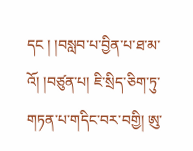དང ། །བསླབ་པ་བྱིན་པ་ཐ་མ་འོ། །བཙུན་པ། ཇི་སྲིད་ཅིག་ཏུ་གཏན་པ་གདིང་བར་བགྱི། ཨུ་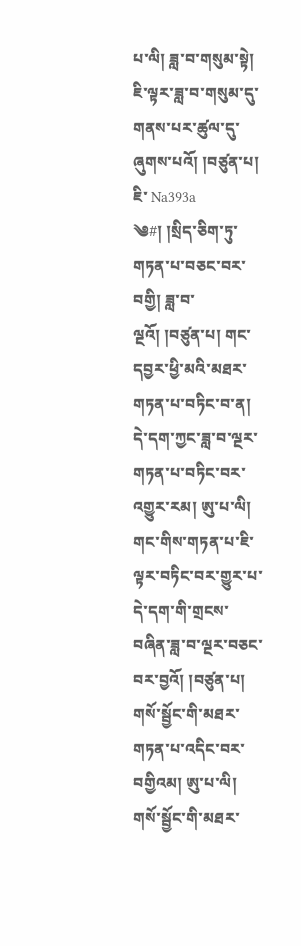པ་ལི། ཟླ་བ་གསུམ་སྟེ། ཇི་ལྟར་ཟླ་བ་གསུམ་དུ་གནས་པར་ཚུལ་དུ་ཞུགས་པའོ། །བཙུན་པ། ཇི་ Na393a ༄#། །སྲིད་ཅིག་ཏུ་གཏན་པ་བཅང་བར་བགྱི། ཟླ་བ་ལྔའོ། །བཙུན་པ། གང་དབྱར་ཕྱི་མའི་མཐར་གཏན་པ་བཏིང་བ་ན། དེ་དག་ཀྱང་ཟླ་བ་ལྔར་གཏན་པ་བཏིང་བར་འགྱུར་རམ། ཨུ་པ་ལི། གང་གིས་གཏན་པ་ཇི་ལྟར་བཏིང་བར་གྱུར་པ་དེ་དག་གི་གྲངས་བཞིན་ཟླ་བ་ལྔར་བཅང་བར་བྱའོ། །བཙུན་པ། གསོ་སྦྱོང་གི་མཐར་གཏན་པ་འདིང་བར་བགྱིའམ། ཨུ་པ་ལི། གསོ་སྦྱོང་གི་མཐར་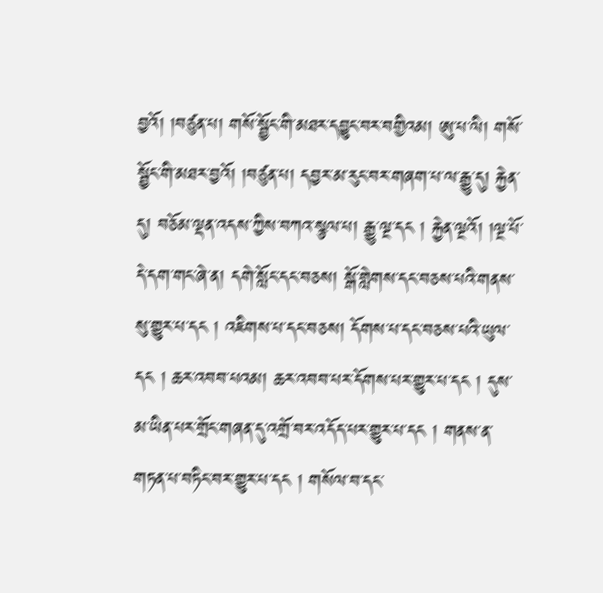བྱའོ། །བཙུན་པ། གསོ་སྦྱོང་གི་མཐར་དབྱུང་བར་བགྱིའམ། ཨུ་པ་ལི། གསོ་སྦྱོང་གི་མཐར་བྱའོ། །བཙུན་པ། དབྱར་མ་རུང་བར་གཞག་པ་ལ་རྒྱུ་དུ། རྐྱེན་དུ། བཅོམ་ལྡན་འདས་ཀྱིས་བཀའ་སྩལ་པ། རྒྱུ་ལྔ་དང ། རྐྱེན་ལྔའོ། །ལྔ་པོ་དེ་དག་གང་ཞེ་ན། དགེ་སློང་དང་བཅས། སྒོ་གླེགས་དང་བཅས་པའི་གནས་སུ་གྱུར་པ་དང ། འཇིགས་པ་དང་བཅས། དོགས་པ་དང་བཅས་པའི་ཡུལ་དང ། ཆར་འབབ་པའམ། ཆར་འབབ་པར་དོགས་པར་གྱུར་པ་དང ། དུས་མ་ཡིན་པར་གྲོང་གཞན་དུ་འགྲོ་བར་འདོད་པར་གྱུར་པ་དང ། གནས་ན་གཏན་པ་བཏིང་བར་གྱུར་པ་དང ། གསོལ་བ་དང་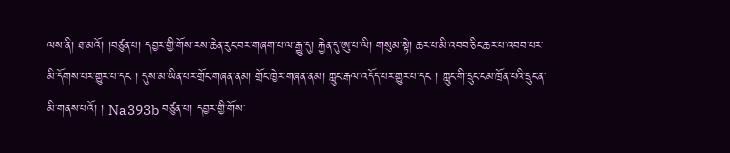ལས་ནི། ཐ་མའོ། །བཙུན་པ། དབྱར་གྱི་གོས་རས་ཆེན་རུང་བར་གཞག་པ་ལ་རྒྱུ་དུ། རྐྱེན་དུ་ཨུ་པ་ལི། གསུམ་སྟེ། ཆར་པ་མི་འབབ་ཅིང་ཆར་པ་འབབ་པར་མི་དོགས་པར་གྱུར་པ་དང ། དུས་མ་ཡིན་པར་གྲོང་གཞན་ནམ། གྲོང་ཁྱེར་གཞན་ནམ། ཀླུང་རྒལ་འདོད་པར་གྱུར་པ་དང ། ཀླུང་གི་དྲུང་ངམ་ཁྲོན་པའི་དྲུང་ན་མི་གནས་པའོ། ། Na393b བཙུན་པ། དབྱར་གྱི་གོས་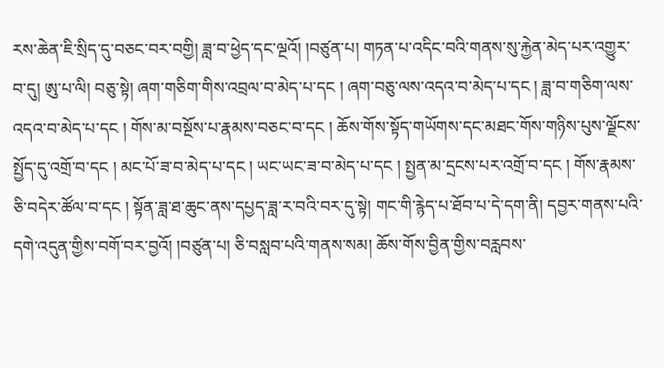རས་ཆེན་ཇི་སྲིད་དུ་བཅང་བར་བགྱི། ཟླ་བ་ཕྱེད་དང་ལྔའོ། །བཙུན་པ། གཏན་པ་འདིང་བའི་གནས་སུ་རྐྱེན་མེད་པར་འགྱུར་བ་དུ། ཨུ་པ་ལི། བཅུ་སྟེ། ཞག་གཅིག་གིས་འབྲལ་བ་མེད་པ་དང ། ཞག་བཅུ་ལས་འདའ་བ་མེད་པ་དང ། ཟླ་བ་གཅིག་ལས་འདའ་བ་མེད་པ་དང ། གོས་མ་བསྔོས་པ་རྣམས་བཅང་བ་དང ། ཆོས་གོས་སྟོད་གཡོགས་དང་མཐང་གོས་གཉིས་པུས་ལྗོངས་སྤྱོད་དུ་འགྲོ་བ་དང ། མང་པོ་ཟ་བ་མེད་པ་དང ། ཡང་ཡང་ཟ་བ་མེད་པ་དང ། སྤྱན་མ་དྲངས་པར་འགྲོ་བ་དང ། གོས་རྣམས་ཅི་བདེར་ཚོལ་བ་དང ། སྟོན་ཟླ་ཐ་ཆུང་ནས་དཔྱད་ཟླ་ར་བའི་བར་དུ་སྟེ། གང་གི་རྙེད་པ་ཐོབ་པ་དེ་དག་ནི། དབྱར་གནས་པའི་དགེ་འདུན་གྱིས་བགོ་བར་བྱའོ། །བཙུན་པ། ཅི་བསླབ་པའི་གནས་སམ། ཆོས་གོས་བྱིན་གྱིས་བརླབས་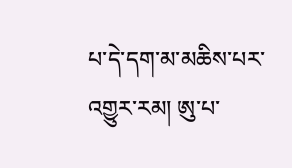པ་དེ་དག་མ་མཆིས་པར་འགྱུར་རམ། ཨུ་པ་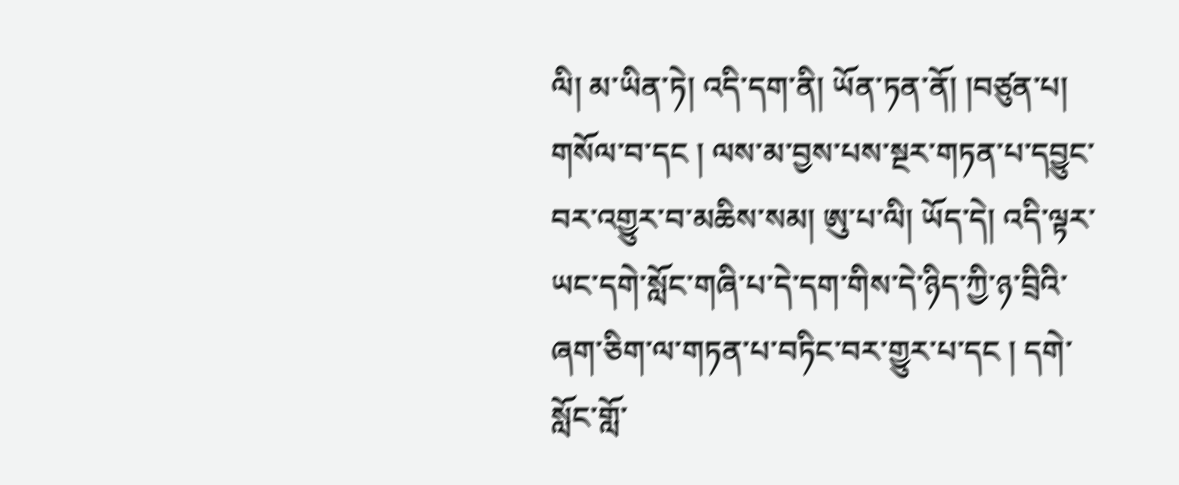ལི། མ་ཡིན་ཏེ། འདི་དག་ནི། ཡོན་ཏན་ནོ། །བཙུན་པ། གསོལ་བ་དང ། ལས་མ་བྱས་པས་སྔར་གཏན་པ་དབྱུང་བར་འགྱུར་བ་མཆིས་སམ། ཨུ་པ་ལི། ཡོད་དེ། འདི་ལྟར་ཡང་དགེ་སློང་གཞི་པ་དེ་དག་གིས་དེ་ཉིད་ཀྱི་ཉ་བྲིའི་ཞག་ཅིག་ལ་གཏན་པ་བཏིང་བར་གྱུར་པ་དང ། དགེ་སློང་གློ་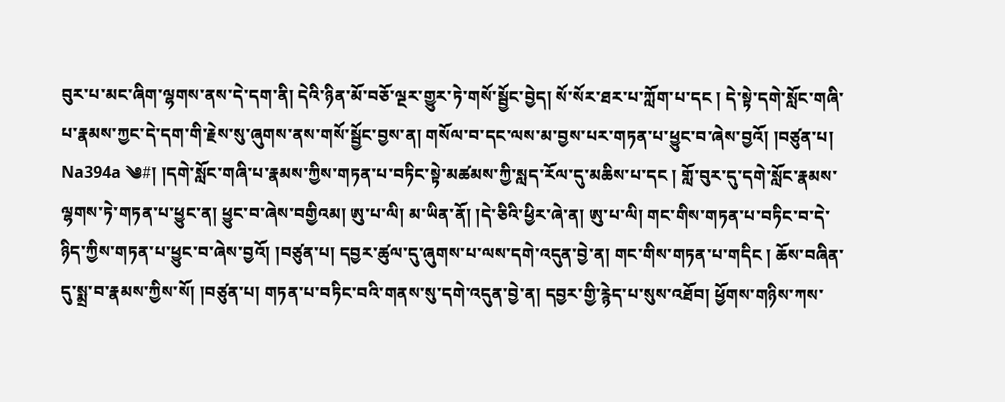བུར་པ་མང་ཞིག་ལྷགས་ནས་དེ་དག་ནི། དེའི་ཉིན་མོ་བཅོ་ལྔར་གྱུར་ཏེ་གསོ་སྦྱོང་བྱེད། སོ་སོར་ཐར་པ་ཀློག་པ་དང ། དེ་སྟེ་དགེ་སློང་གཞི་པ་རྣམས་ཀྱང་དེ་དག་གི་རྗེས་སུ་ཞུགས་ནས་གསོ་སྦྱོང་བྱས་ན། གསོལ་བ་དང་ལས་མ་བྱས་པར་གཏན་པ་ཕྱུང་བ་ཞེས་བྱའོ། །བཙུན་པ། Na394a ༄#། །དགེ་སློང་གཞི་པ་རྣམས་ཀྱིས་གཏན་པ་བཏིང་སྟེ་མཚམས་ཀྱི་སླད་རོལ་དུ་མཆིས་པ་དང ། གློ་བུར་དུ་དགེ་སློང་རྣམས་ལྷགས་ཏེ་གཏན་པ་ཕྱུང་ན། ཕྱུང་བ་ཞེས་བགྱིའམ། ཨུ་པ་ལི། མ་ཡིན་ནོ། །དེ་ཅིའི་ཕྱིར་ཞེ་ན། ཨུ་པ་ལི། གང་གིས་གཏན་པ་བཏིང་བ་དེ་ཉིད་ཀྱིས་གཏན་པ་ཕྱུང་བ་ཞེས་བྱའོ། །བཙུན་པ། དབྱར་ཚུལ་དུ་ཞུགས་པ་ལས་དགེ་འདུན་བྱེ་ན། གང་གིས་གཏན་པ་གདིང ། ཆོས་བཞིན་དུ་སྨྲ་བ་རྣམས་ཀྱིས་སོ། །བཙུན་པ། གཏན་པ་བཏིང་བའི་གནས་སུ་དགེ་འདུན་བྱེ་ན། དབྱར་གྱི་རྙེད་པ་སུས་འཐོབ། ཕྱོགས་གཉིས་ཀས་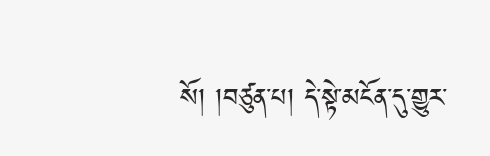སོ། །བཙུན་པ། དེ་སྟེ་མངོན་དུ་གྱུར་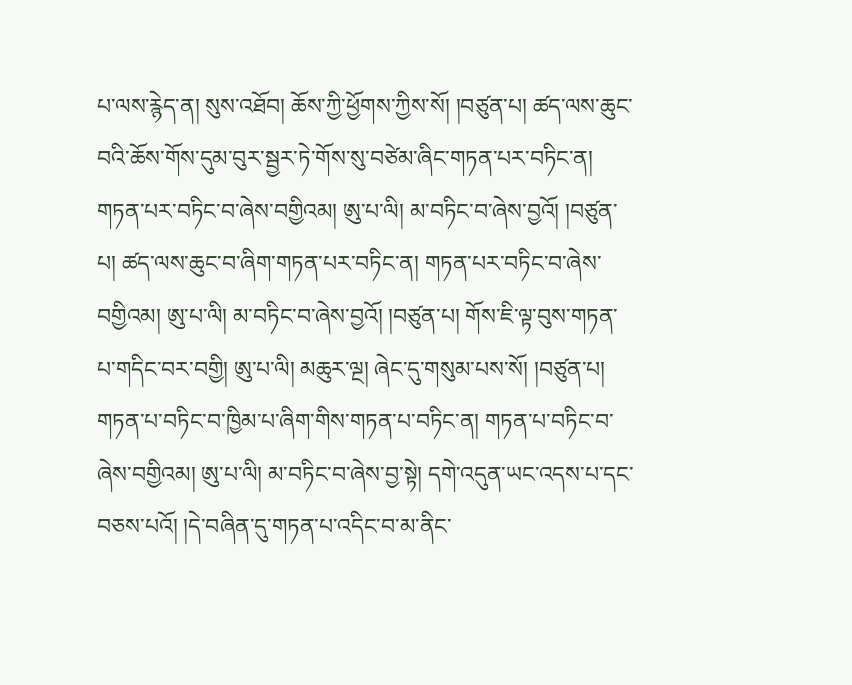པ་ལས་རྙེད་ན། སུས་འཐོབ། ཆོས་ཀྱི་ཕྱོགས་ཀྱིས་སོ། །བཙུན་པ། ཚད་ལས་ཆུང་བའི་ཆོས་གོས་དུམ་བུར་སྦྱར་ཏེ་གོས་སུ་བཙེམ་ཞིང་གཏན་པར་བཏིང་ན། གཏན་པར་བཏིང་བ་ཞེས་བགྱིའམ། ཨུ་པ་ལི། མ་བཏིང་བ་ཞེས་བྱའོ། །བཙུན་པ། ཚད་ལས་ཆུང་བ་ཞིག་གཏན་པར་བཏིང་ན། གཏན་པར་བཏིང་བ་ཞེས་བགྱིའམ། ཨུ་པ་ལི། མ་བཏིང་བ་ཞེས་བྱའོ། །བཙུན་པ། གོས་ཇི་ལྟ་བུས་གཏན་པ་གདིང་བར་བགྱི། ཨུ་པ་ལི། མཆུར་ལྔ། ཞེང་དུ་གསུམ་པས་སོ། །བཙུན་པ། གཏན་པ་བཏིང་བ་ཁྱིམ་པ་ཞིག་གིས་གཏན་པ་བཏིང་ན། གཏན་པ་བཏིང་བ་ཞེས་བགྱིའམ། ཨུ་པ་ལི། མ་བཏིང་བ་ཞེས་བྱ་སྟེ། དགེ་འདུན་ཡང་འདས་པ་དང་བཅས་པའོ། །དེ་བཞིན་དུ་གཏན་པ་འདིང་བ་མ་ནིང་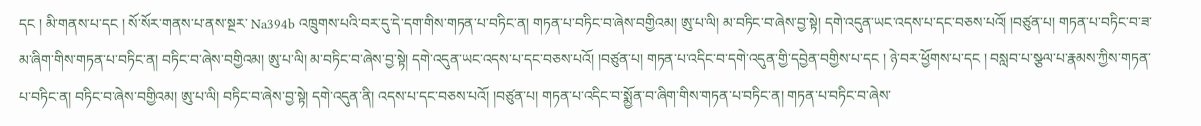དང ། མི་གནས་པ་དང ། སོ་སོར་གནས་པ་ནས་སྔར་ Na394b འཁྲུགས་པའི་བར་དུ་དེ་དག་གིས་གཏན་པ་བཏིང་ན། གཏན་པ་བཏིང་བ་ཞེས་བགྱིའམ། ཨུ་པ་ལི། མ་བཏིང་བ་ཞེས་བྱ་སྟེ། དགེ་འདུན་ཡང་འདས་པ་དང་བཅས་པའོ། །བཙུན་པ། གཏན་པ་བཏིང་བ་ཟ་མ་ཞིག་གིས་གཏན་པ་བཏིང་ན། བཏིང་བ་ཞེས་བགྱིའམ། ཨུ་པ་ལི། མ་བཏིང་བ་ཞེས་བྱ་སྟེ། དགེ་འདུན་ཡང་འདས་པ་དང་བཅས་པའོ། །བཙུན་པ། གཏན་པ་འདིང་བ་དགེ་འདུན་གྱི་དབྱེན་བགྱིས་པ་དང ། ཉེ་བར་ཕྱོགས་པ་དང ། བསླབ་པ་སྩལ་པ་རྣམས་ཀྱིས་གཏན་པ་བཏིང་ན། བཏིང་བ་ཞེས་བགྱིའམ། ཨུ་པ་ལི། བཏིང་བ་ཞེས་བྱ་སྟེ། དགེ་འདུན་ནི། འདས་པ་དང་བཅས་པའོ། །བཙུན་པ། གཏན་པ་འདིང་བ་སྨྱོན་བ་ཞིག་གིས་གཏན་པ་བཏིང་ན། གཏན་པ་བཏིང་བ་ཞེས་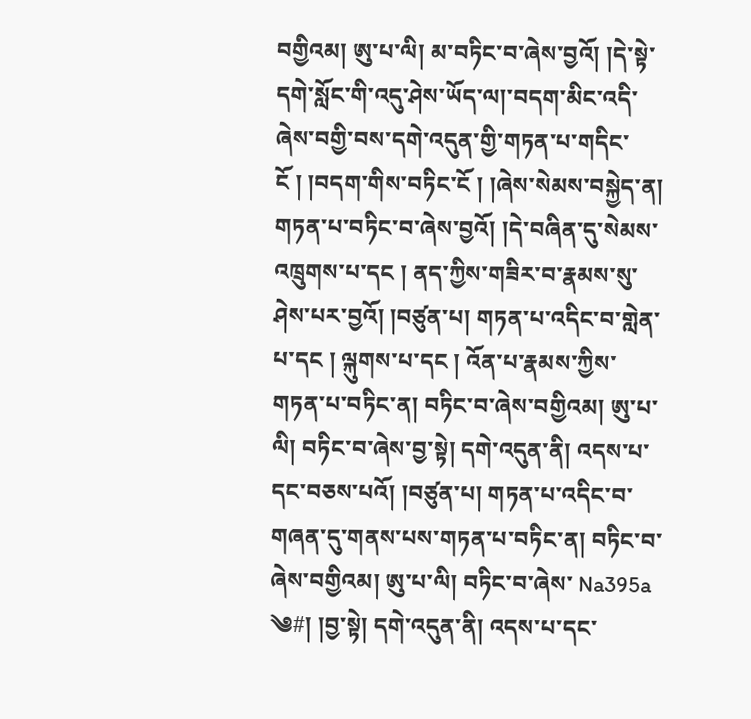བགྱིའམ། ཨུ་པ་ལི། མ་བཏིང་བ་ཞེས་བྱའོ། །དེ་སྟེ་དགེ་སློང་གི་འདུ་ཤེས་ཡོད་ལ།་བདག་མིང་འདི་ཞེས་བགྱི་བས་དགེ་འདུན་གྱི་གཏན་པ་གདིང་ངོ ། །བདག་གིས་བཏིང་ངོ ། །ཞེས་སེམས་བསྐྱེད་ན། གཏན་པ་བཏིང་བ་ཞེས་བྱའོ། །དེ་བཞིན་དུ་སེམས་འཁྲུགས་པ་དང ། ནད་ཀྱིས་གཟིར་བ་རྣམས་སུ་ཤེས་པར་བྱའོ། །བཙུན་པ། གཏན་པ་འདིང་བ་གླེན་པ་དང ། ལྐུགས་པ་དང ། འོན་པ་རྣམས་ཀྱིས་གཏན་པ་བཏིང་ན། བཏིང་བ་ཞེས་བགྱིའམ། ཨུ་པ་ལི། བཏིང་བ་ཞེས་བྱ་སྟེ། དགེ་འདུན་ནི། འདས་པ་དང་བཅས་པའོ། །བཙུན་པ། གཏན་པ་འདིང་བ་གཞན་དུ་གནས་པས་གཏན་པ་བཏིང་ན། བཏིང་བ་ཞེས་བགྱིའམ། ཨུ་པ་ལི། བཏིང་བ་ཞེས་ Na395a ༄#། །བྱ་སྟེ། དགེ་འདུན་ནི། འདས་པ་དང་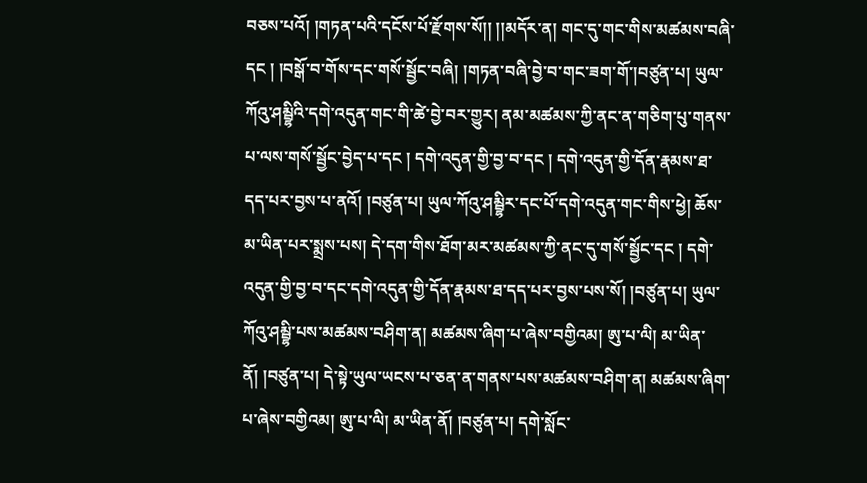བཅས་པའོ། །གཏན་པའི་དངོས་པོ་རྫོགས་སོ།། །།མདོར་ན། གང་དུ་གང་གིས་མཚམས་བཞི་དང ། །བསྒོ་བ་གོས་དང་གསོ་སྦྱོང་བཞི། །གཏན་བཞི་བྱེ་བ་གང་ཟག་གོ་།བཙུན་པ། ཡུལ་ཀོའུ་ཤམྦྷིའི་དགེ་འདུན་གང་གི་ཚེ་བྱེ་བར་གྱུར། ནམ་མཚམས་ཀྱི་ནང་ན་གཅིག་པུ་གནས་པ་ལས་གསོ་སྦྱོང་བྱེད་པ་དང ། དགེ་འདུན་གྱི་བྱ་བ་དང ། དགེ་འདུན་གྱི་དོན་རྣམས་ཐ་དད་པར་བྱས་པ་ནའོ། །བཙུན་པ། ཡུལ་ཀོའུ་ཤམྦྷིར་དང་པོ་དགེ་འདུན་གང་གིས་ཕྱེ། ཆོས་མ་ཡིན་པར་སྨྲས་པས། དེ་དག་གིས་ཐོག་མར་མཚམས་ཀྱི་ནང་དུ་གསོ་སྦྱོང་དང ། དགེ་འདུན་གྱི་བྱ་བ་དང་དགེ་འདུན་གྱི་དོན་རྣམས་ཐ་དད་པར་བྱས་པས་སོ། །བཙུན་པ། ཡུལ་ཀོའུ་ཤམྦྷི་པས་མཚམས་བཤིག་ན། མཚམས་ཞིག་པ་ཞེས་བགྱིའམ། ཨུ་པ་ལི། མ་ཡིན་ནོ། །བཙུན་པ། དེ་སྟེ་ཡུལ་ཡངས་པ་ཅན་ན་གནས་པས་མཚམས་བཤིག་ན། མཚམས་ཞིག་པ་ཞེས་བགྱིའམ། ཨུ་པ་ལི། མ་ཡིན་ནོ། །བཙུན་པ། དགེ་སློང་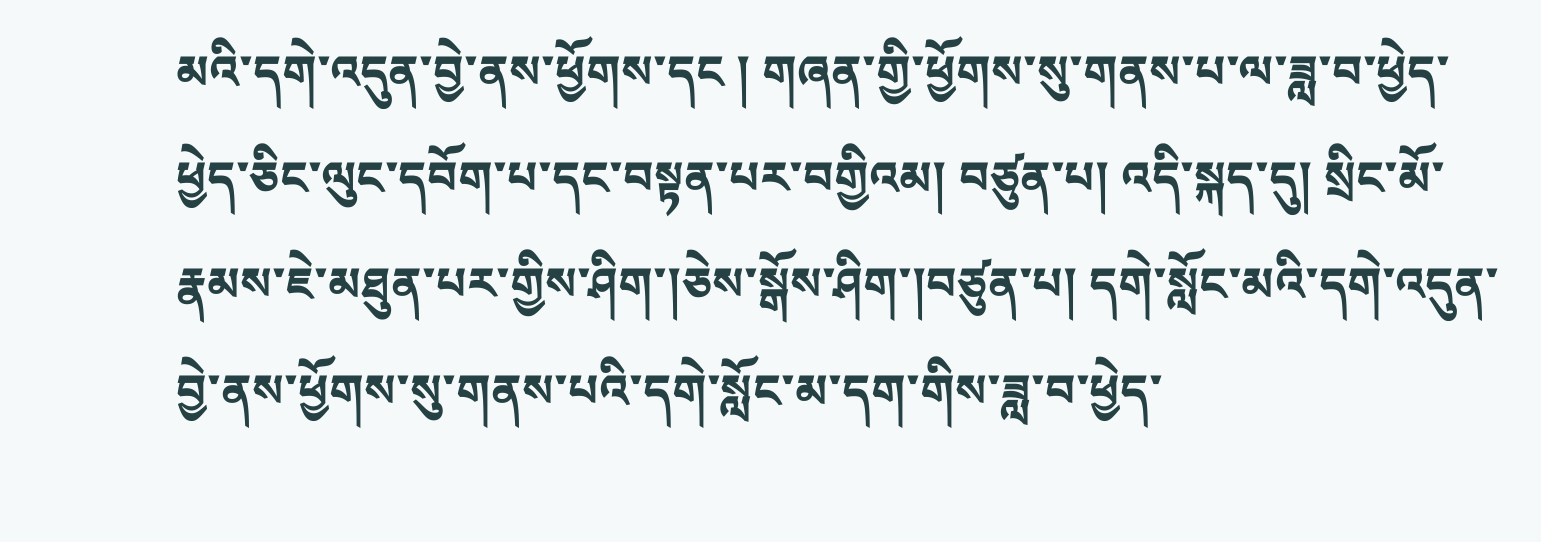མའི་དགེ་འདུན་བྱེ་ནས་ཕྱོགས་དང ། གཞན་གྱི་ཕྱོགས་སུ་གནས་པ་ལ་ཟླ་བ་ཕྱེད་ཕྱེད་ཅིང་ལུང་དབོག་པ་དང་བསྟན་པར་བགྱིའམ། བཙུན་པ། འདི་སྐད་དུ། སྲིང་མོ་རྣམས་ཇེ་མཐུན་པར་གྱིས་ཤིག་།ཅེས་སྒོས་ཤིག་།བཙུན་པ། དགེ་སློང་མའི་དགེ་འདུན་བྱེ་ནས་ཕྱོགས་སུ་གནས་པའི་དགེ་སློང་མ་དག་གིས་ཟླ་བ་ཕྱེད་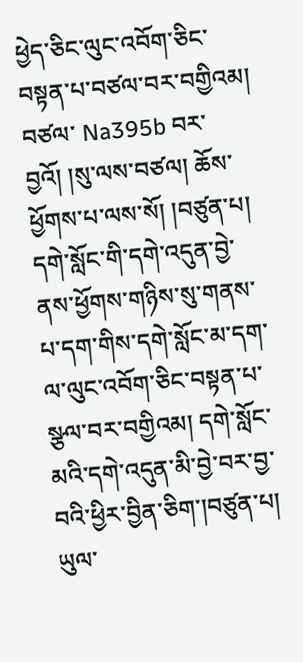ཕྱེད་ཅིང་ལུང་འབོག་ཅིང་བསྟན་པ་བཙལ་བར་བགྱིའམ། བཙལ་ Na395b བར་བྱའོ། །སུ་ལས་བཙལ། ཆོས་ཕྱོགས་པ་ལས་སོ། །བཙུན་པ། དགེ་སློང་གི་དགེ་འདུན་བྱེ་ནས་ཕྱོགས་གཉིས་སུ་གནས་པ་དག་གིས་དགེ་སློང་མ་དག་ལ་ལུང་འབོག་ཅིང་བསྟན་པ་སྩལ་བར་བགྱིའམ། དགེ་སློང་མའི་དགེ་འདུན་མི་བྱེ་བར་བྱ་བའི་ཕྱིར་བྱིན་ཅིག་།བཙུན་པ། ཡུལ་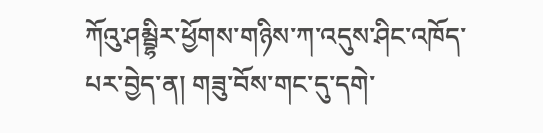ཀོའུ་ཤམྦྷིར་ཕྱོགས་གཉིས་ཀ་འདུས་ཤིང་འཁོད་པར་བྱེད་ན། གཟུ་བོས་གང་དུ་དགེ་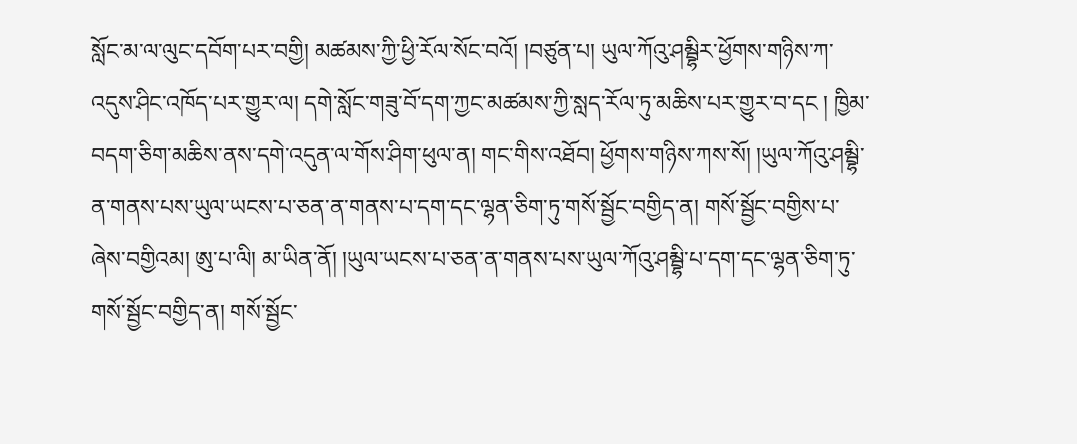སློང་མ་ལ་ལུང་དབོག་པར་བགྱི། མཚམས་ཀྱི་ཕྱི་རོལ་སོང་བའོ། །བཙུན་པ། ཡུལ་ཀོའུ་ཤམྦྷིར་ཕྱོགས་གཉིས་ཀ་འདུས་ཤིང་འཁོད་པར་གྱུར་ལ། དགེ་སློང་གཟུ་བོ་དག་ཀྱང་མཚམས་ཀྱི་སླད་རོལ་ཏུ་མཆིས་པར་གྱུར་བ་དང ། ཁྱིམ་བདག་ཅིག་མཆིས་ནས་དགེ་འདུན་ལ་གོས་ཤིག་ཕུལ་ན། གང་གིས་འཐོབ། ཕྱོགས་གཉིས་ཀས་སོ། །ཡུལ་ཀོའུ་ཤམྦྷི་ན་གནས་པས་ཡུལ་ཡངས་པ་ཅན་ན་གནས་པ་དག་དང་ལྷན་ཅིག་ཏུ་གསོ་སྦྱོང་བགྱིད་ན། གསོ་སྦྱོང་བགྱིས་པ་ཞེས་བགྱིའམ། ཨུ་པ་ལི། མ་ཡིན་ནོ། །ཡུལ་ཡངས་པ་ཅན་ན་གནས་པས་ཡུལ་ཀོའུ་ཤམྦྷི་པ་དག་དང་ལྷན་ཅིག་ཏུ་གསོ་སྦྱོང་བགྱིད་ན། གསོ་སྦྱོང་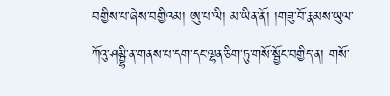བགྱིས་པ་ཞེས་བགྱིའམ། ཨུ་པ་ལི། མ་ཡིན་ནོ། །གཟུ་བོ་རྣམས་ཡུལ་ཀོའུ་ཤམྦྷི་ན་གནས་པ་དག་དང་ལྷན་ཅིག་ཏུ་གསོ་སྦྱོང་བགྱིད་ན། གསོ་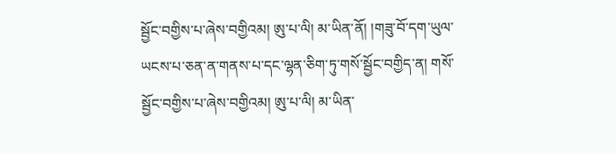སྦྱོང་བགྱིས་པ་ཞེས་བགྱིའམ། ཨུ་པ་ལི། མ་ཡིན་ནོ། །གཟུ་བོ་དག་ཡུལ་ཡངས་པ་ཅན་ན་གནས་པ་དང་ལྷན་ཅིག་ཏུ་གསོ་སྦྱོང་བགྱིད་ན། གསོ་སྦྱོང་བགྱིས་པ་ཞེས་བགྱིའམ། ཨུ་པ་ལི། མ་ཡིན་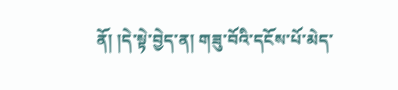ནོ། །དེ་སྟེ་བྱེད་ན། གཟུ་བོའི་དངོས་པོ་མེད་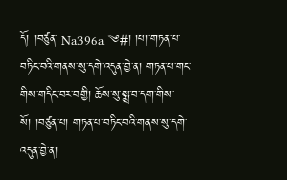དོ། །བཙུན་ Na396a ༄#། །པ།་གཏན་པ་བཏིང་བའི་གནས་སུ་དགེ་འདུན་བྱེ་ན། གཏན་པ་གང་གིས་གདིང་བར་བགྱི། ཆོས་སུ་སྨྲ་བ་དག་གིས་སོ། །བཙུན་པ། གཏན་པ་བཏིང་བའི་གནས་སུ་དགེ་འདུན་བྱེ་ན།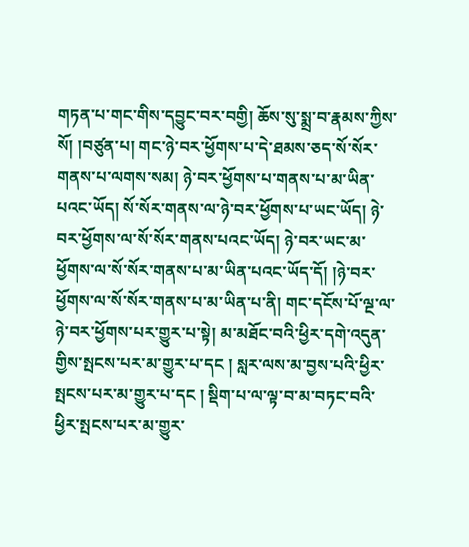གཏན་པ་གང་གིས་དབྱུང་བར་བགྱི། ཆོས་སུ་སྨྲ་བ་རྣམས་ཀྱིས་སོ། །བཙུན་པ། གང་ཉེ་བར་ཕྱོགས་པ་དེ་ཐམས་ཅད་སོ་སོར་གནས་པ་ལགས་སམ། ཉེ་བར་ཕྱོགས་པ་གནས་པ་མ་ཡིན་པའང་ཡོད། སོ་སོར་གནས་ལ་ཉེ་བར་ཕྱོགས་པ་ཡང་ཡོད། ཉེ་བར་ཕྱོགས་ལ་སོ་སོར་གནས་པའང་ཡོད། ཉེ་བར་ཡང་མ་ཕྱོགས་ལ་སོ་སོར་གནས་པ་མ་ཡིན་པའང་ཡོད་དོ། །ཉེ་བར་ཕྱོགས་ལ་སོ་སོར་གནས་པ་མ་ཡིན་པ་ནི། གང་དངོས་པོ་ལྔ་ལ་ཉེ་བར་ཕྱོགས་པར་གྱུར་པ་སྟེ། མ་མཐོང་བའི་ཕྱིར་དགེ་འདུན་གྱིས་སྤངས་པར་མ་གྱུར་པ་དང ། སླར་ལས་མ་བྱས་པའི་ཕྱིར་སྤངས་པར་མ་གྱུར་པ་དང ། སྡིག་པ་ལ་ལྟ་བ་མ་བཏང་བའི་ཕྱིར་སྤངས་པར་མ་གྱུར་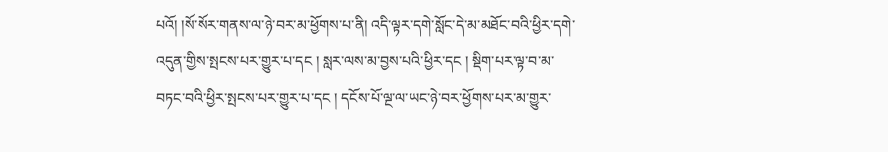པའོ། །སོ་སོར་གནས་ལ་ཉེ་བར་མ་ཕྱོགས་པ་ནི། འདི་ལྟར་དགེ་སློང་དེ་མ་མཐོང་བའི་ཕྱིར་དགེ་འདུན་གྱིས་སྤངས་པར་གྱུར་པ་དང ། སླར་ལས་མ་བྱས་པའི་ཕྱིར་དང ། སྡིག་པར་ལྟ་བ་མ་བཏང་བའི་ཕྱིར་སྤངས་པར་གྱུར་པ་དང ། དངོས་པོ་ལྔ་ལ་ཡང་ཉེ་བར་ཕྱོགས་པར་མ་གྱུར་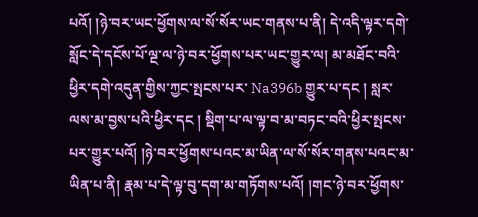པའོ། །ཉེ་བར་ཡང་ཕྱོགས་ལ་སོ་སོར་ཡང་གནས་པ་ནི། དེ་འདི་ལྟར་དགེ་སློང་དེ་དངོས་པོ་ལྔ་ལ་ཉེ་བར་ཕྱོགས་པར་ཡང་གྱུར་ལ། མ་མཐོང་བའི་ཕྱིར་དགེ་འདུན་གྱིས་ཀྱང་སྤངས་པར་ Na396b གྱུར་པ་དང ། སླར་ལས་མ་བྱས་པའི་ཕྱིར་དང ། སྡིག་པ་ལ་ལྟ་བ་མ་བཏང་བའི་ཕྱིར་སྤངས་པར་གྱུར་པའོ། །ཉེ་བར་ཕྱོགས་པའང་མ་ཡིན་ལ་སོ་སོར་གནས་པའང་མ་ཡིན་པ་ནི། རྣམ་པ་དེ་ལྟ་བུ་དག་མ་གཏོགས་པའོ། །གང་ཉེ་བར་ཕྱོགས་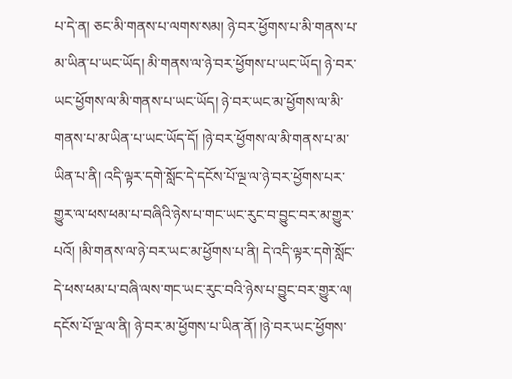པ་དེ་ན། ཅང་མི་གནས་པ་ལགས་སམ། ཉེ་བར་ཕྱོགས་པ་མི་གནས་པ་མ་ཡིན་པ་ཡང་ཡོད། མི་གནས་ལ་ཉེ་བར་ཕྱོགས་པ་ཡང་ཡོད། ཉེ་བར་ཡང་ཕྱོགས་ལ་མི་གནས་པ་ཡང་ཡོད། ཉེ་བར་ཡང་མ་ཕྱོགས་ལ་མི་གནས་པ་མ་ཡིན་པ་ཡང་ཡོད་དོ། །ཉེ་བར་ཕྱོགས་ལ་མི་གནས་པ་མ་ཡིན་པ་ནི། འདི་ལྟར་དགེ་སློང་དེ་དངོས་པོ་ལྔ་ལ་ཉེ་བར་ཕྱོགས་པར་གྱུར་ལ་ཕས་ཕམ་པ་བཞིའི་ཉེས་པ་གང་ཡང་རུང་བ་བྱུང་བར་མ་གྱུར་པའོ། །མི་གནས་ལ་ཉེ་བར་ཡང་མ་ཕྱོགས་པ་ནི། དེ་འདི་ལྟར་དགེ་སློང་དེ་ཕས་ཕམ་པ་བཞི་ལས་གང་ཡང་རུང་བའི་ཉེས་པ་བྱུང་བར་གྱུར་ལ། དངོས་པོ་ལྔ་ལ་ནི། ཉེ་བར་མ་ཕྱོགས་པ་ཡིན་ནོ། །ཉེ་བར་ཡང་ཕྱོགས་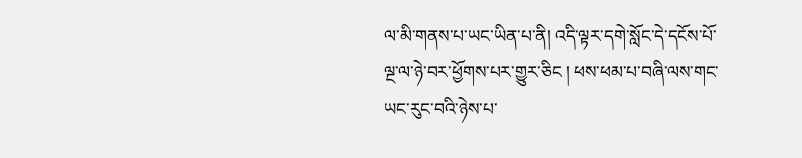ལ་མི་གནས་པ་ཡང་ཡིན་པ་ནི། འདི་ལྟར་དགེ་སློང་དེ་དངོས་པོ་ལྔ་ལ་ཉེ་བར་ཕྱོགས་པར་གྱུར་ཅིང ། ཕས་ཕམ་པ་བཞི་ལས་གང་ཡང་རུང་བའི་ཉེས་པ་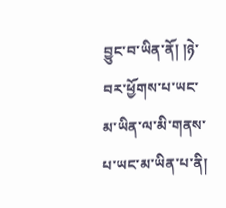བྱུང་བ་ཡིན་ནོ། །ཉེ་བར་ཕྱོགས་པ་ཡང་མ་ཡིན་ལ་མི་གནས་པ་ཡང་མ་ཡིན་པ་ནི།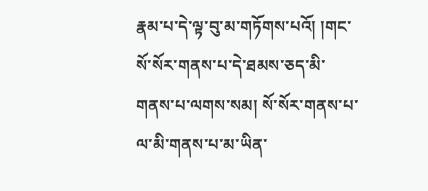རྣམ་པ་དེ་ལྟ་བུ་མ་གཏོགས་པའོ། །གང་སོ་སོར་གནས་པ་དེ་ཐམས་ཅད་མི་གནས་པ་ལགས་སམ། སོ་སོར་གནས་པ་ལ་མི་གནས་པ་མ་ཡིན་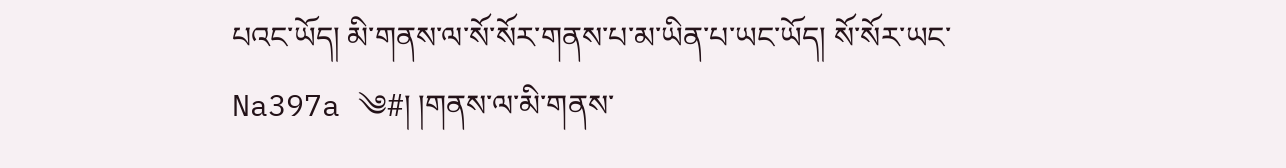པའང་ཡོད། མི་གནས་ལ་སོ་སོར་གནས་པ་མ་ཡིན་པ་ཡང་ཡོད། སོ་སོར་ཡང་ Na397a ༄#། །གནས་ལ་མི་གནས་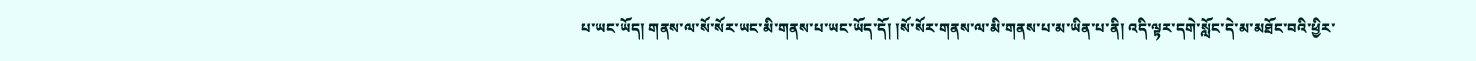པ་ཡང་ཡོད། གནས་ལ་སོ་སོར་ཡང་མི་གནས་པ་ཡང་ཡོད་དོ། །སོ་སོར་གནས་ལ་མི་གནས་པ་མ་ཡིན་པ་ནི། འདི་ལྟར་དགེ་སློང་དེ་མ་མཐོང་བའི་ཕྱིར་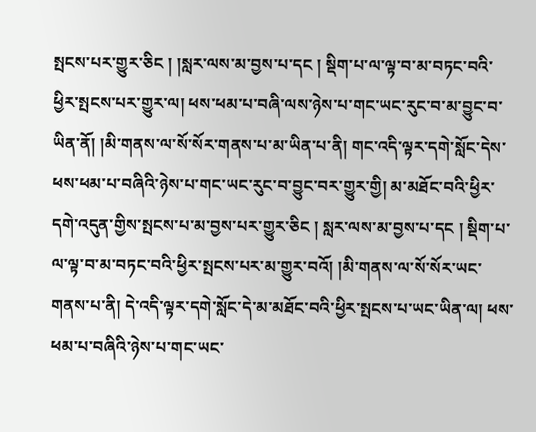སྤངས་པར་གྱུར་ཅིང ། །སླར་ལས་མ་བྱས་པ་དང ། སྡིག་པ་ལ་ལྟ་བ་མ་བཏང་བའི་ཕྱིར་སྤངས་པར་གྱུར་ལ། ཕས་ཕམ་པ་བཞི་ལས་ཉེས་པ་གང་ཡང་རུང་བ་མ་བྱུང་བ་ཡིན་ནོ། །མི་གནས་ལ་སོ་སོར་གནས་པ་མ་ཡིན་པ་ནི། གང་འདི་ལྟར་དགེ་སློང་དེས་ཕས་ཕམ་པ་བཞིའི་ཉེས་པ་གང་ཡང་རུང་བ་བྱུང་བར་གྱུར་གྱི། མ་མཐོང་བའི་ཕྱིར་དགེ་འདུན་གྱིས་སྤངས་པ་མ་བྱས་པར་གྱུར་ཅིང ། སླར་ལས་མ་བྱས་པ་དང ། སྡིག་པ་ལ་ལྟ་བ་མ་བཏང་བའི་ཕྱིར་སྤངས་པར་མ་གྱུར་བའོ། །མི་གནས་ལ་སོ་སོར་ཡང་གནས་པ་ནི། དེ་འདི་ལྟར་དགེ་སློང་དེ་མ་མཐོང་བའི་ཕྱིར་སྤངས་པ་ཡང་ཡིན་ལ། ཕས་ཕམ་པ་བཞིའི་ཉེས་པ་གང་ཡང་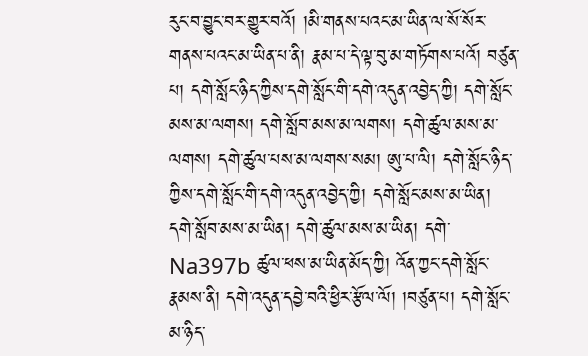རུང་བ་བྱུང་བར་གྱུར་བའོ། །མི་གནས་པའང་མ་ཡིན་ལ་སོ་སོར་གནས་པའང་མ་ཡིན་པ་ནི། རྣམ་པ་དེ་ལྟ་བུ་མ་གཏོགས་པའོ། བཙུན་པ། དགེ་སློང་ཉིད་ཀྱིས་དགེ་སློང་གི་དགེ་འདུན་འབྱེད་ཀྱི། དགེ་སློང་མས་མ་ལགས། དགེ་སློབ་མས་མ་ལགས། དགེ་ཚུལ་མས་མ་ལགས། དགེ་ཚུལ་པས་མ་ལགས་སམ། ཨུ་པ་ལི། དགེ་སློང་ཉིད་ཀྱིས་དགེ་སློང་གི་དགེ་འདུན་འབྱེད་ཀྱི། དགེ་སློང་མས་མ་ཡིན། དགེ་སློབ་མས་མ་ཡིན། དགེ་ཚུལ་མས་མ་ཡིན། དགེ་ Na397b ཚུལ་ཕས་མ་ཡིན་མོད་ཀྱི། འོན་ཀྱང་དགེ་སློང་རྣམས་ནི། དགེ་འདུན་དབྱེ་བའི་ཕྱིར་རྩོལ་ལོ། །བཙུན་པ། དགེ་སློང་མ་ཉིད་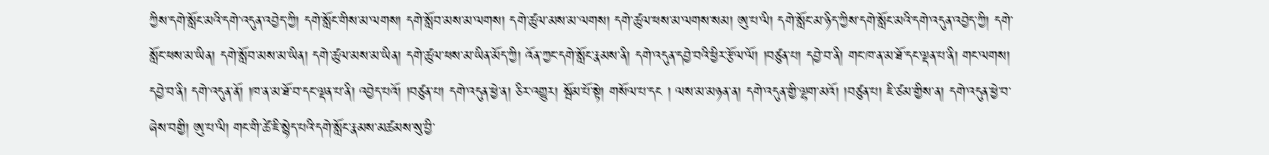ཀྱིས་དགེ་སློང་མའི་དགེ་འདུན་འབྱེད་ཀྱི། དགེ་སློང་གིས་མ་ལགས། དགེ་སློབ་མས་མ་ལགས། དགེ་ཚུལ་མས་མ་ལགས། དགེ་ཚུལ་ཕས་མ་ལགས་སམ། ཨུ་པ་ལི། དགེ་སློང་མ་ཉིད་ཀྱིས་དགེ་སློང་མའི་དགེ་འདུན་འབྱེད་ཀྱི། དགེ་སློང་ཕས་མ་ཡིན། དགེ་སློབ་མས་མ་ཡིན། དགེ་ཚུལ་མས་མ་ཡིན། དགེ་ཚུལ་ཕས་མ་ཡིན་མོད་ཀྱི། འོན་ཀྱང་དགེ་སློང་རྣམས་ནི། དགེ་འདུན་དབྱེ་བའི་ཕྱིར་རྩོལ་ལོ། །བཙུན་པ། དབྱེ་བ་ནི། གང་ཁ་ན་མ་ཐོ་དང་ལྡན་པ་ནི། གང་ལགས། དབྱེ་བ་ནི། དགེ་འདུན་ནོ། །ཁ་ན་མ་ཐོ་བ་དང་ལྡན་པ་ནི། འབྱེད་པའོ། །བཙུན་པ། དགེ་འདུན་ཕྱེ་ན། ཅིར་འགྱུར། སྦོམ་པོ་སྟེ། གསོལ་པ་དང ། ལས་མ་མཉན་ན། དགེ་འདུན་གྱི་ལྷག་མའོ། །བཙུན་པ། ཇི་ཙམ་གྱིས་ན། དགེ་འདུན་ཕྱེ་བ་ཞེས་བགྱི། ཨུ་པ་ལི། གང་གི་ཚེ་ཇི་སྙེད་པའི་དགེ་སློང་རྣམས་མཚམས་སུ་བྱི་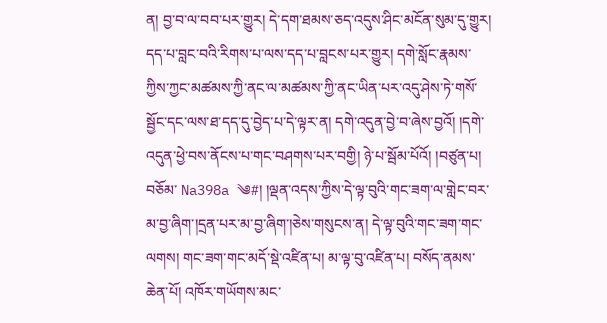ན། བྱ་བ་ལ་བབ་པར་གྱུར། དེ་དག་ཐམས་ཅད་འདུས་ཤིང་མངོན་སུམ་དུ་གྱུར། དད་པ་བླང་བའི་རིགས་པ་ལས་དད་པ་བླངས་པར་གྱུར། དགེ་སློང་རྣམས་ཀྱིས་ཀྱང་མཚམས་ཀྱི་ནང་ལ་མཚམས་ཀྱི་ནང་ཡིན་པར་འདུ་ཤེས་ཏེ་གསོ་སྦྱོང་དང་ལས་ཐ་དད་དུ་བྱེད་པ་དེ་ལྟར་ན། དགེ་འདུན་བྱེ་བ་ཞེས་བྱའོ། །དགེ་འདུན་ཕྱེ་བས་ནོངས་པ་གང་བཤགས་པར་བགྱི། ཉེ་པ་སྦོམ་པོའོ། །བཙུན་པ། བཅོམ་ Na398a ༄#། །ལྡན་འདས་ཀྱིས་དེ་ལྟ་བུའི་གང་ཟག་ལ་གླེང་བར་མ་བྱ་ཞིག་།དྲན་པར་མ་བྱ་ཞིག་།ཅེས་གསུངས་ན། དེ་ལྟ་བུའི་གང་ཟག་གང་ལགས། གང་ཟག་གང་མདོ་སྡེ་འཛིན་པ། མ་ལྟ་བུ་འཛིན་པ། བསོད་ནམས་ཆེན་པོ། འཁོར་གཡོགས་མང་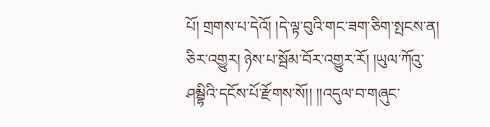པོ། གྲགས་པ་དེའོ། །དེ་ལྟ་བུའི་གང་ཟག་ཅིག་སྤངས་ན། ཅིར་འགྱུར། ཉེས་པ་སྦོམ་བོར་འགྱུར་རོ། །ཡུལ་ཀོའུ་ཤམྦྷིའི་དངོས་པོ་རྫོགས་སོ།། །།འདུལ་བ་གཞུང་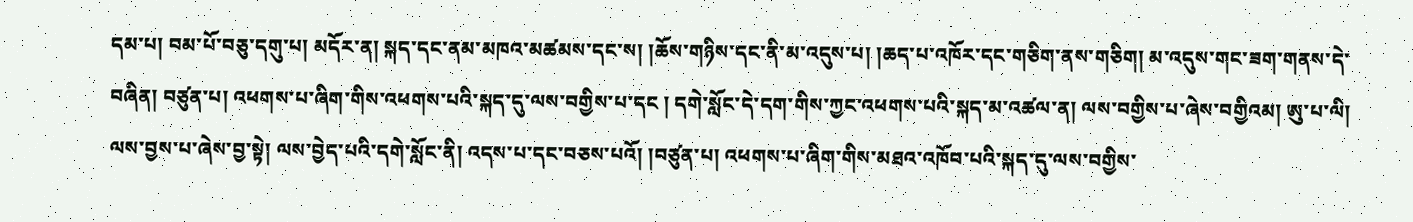དམ་པ། བམ་པོ་བཅུ་དགུ་པ། མདོར་ན། སྐད་དང་ནམ་མཁའ་མཚམས་དང་ས། །ཆོས་གཉིས་དང་ནི་མ་འདུས་པ། །ཆད་པ་འཁོར་དང་གཅིག་ནས་གཅིག། མ་འདུས་གང་ཟག་གནས་དེ་བཞིན། བཙུན་པ། འཕགས་པ་ཞིག་གིས་འཕགས་པའི་སྐད་དུ་ལས་བགྱིས་པ་དང ། དགེ་སློང་དེ་དག་གིས་ཀྱང་འཕགས་པའི་སྐད་མ་འཚལ་ན། ལས་བགྱིས་པ་ཞེས་བགྱིའམ། ཨུ་པ་ལི། ལས་བྱས་པ་ཞེས་བྱ་སྟེ། ལས་བྱེད་པའི་དགེ་སློང་ནི། འདས་པ་དང་བཅས་པའོ། །བཙུན་པ། འཕགས་པ་ཞིག་གིས་མཐའ་འཁོབ་པའི་སྐད་དུ་ལས་བགྱིས་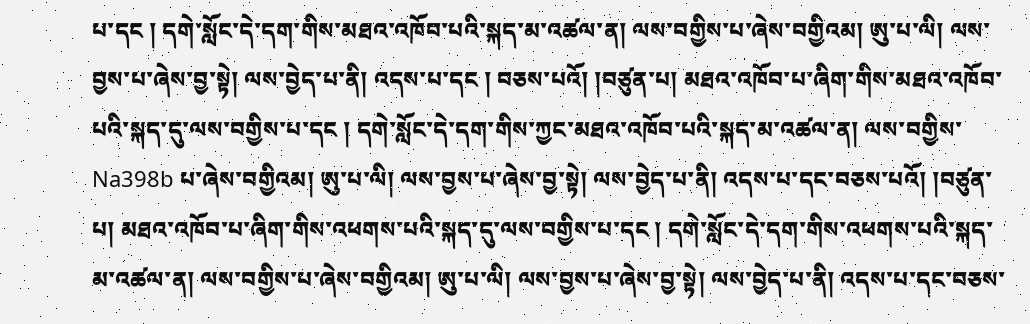པ་དང ། དགེ་སློང་དེ་དག་གིས་མཐའ་འཁོབ་པའི་སྐད་མ་འཚལ་ན། ལས་བགྱིས་པ་ཞེས་བགྱིའམ། ཨུ་པ་ལི། ལས་བྱས་པ་ཞེས་བྱ་སྟེ། ལས་བྱེད་པ་ནི། འདས་པ་དང ། བཅས་པའོ། །བཙུན་པ། མཐའ་འཁོབ་པ་ཞིག་གིས་མཐའ་འཁོབ་པའི་སྐད་དུ་ལས་བགྱིས་པ་དང ། དགེ་སློང་དེ་དག་གིས་ཀྱང་མཐའ་འཁོབ་པའི་སྐད་མ་འཚལ་ན། ལས་བགྱིས་ Na398b པ་ཞེས་བགྱིའམ། ཨུ་པ་ལི། ལས་བྱས་པ་ཞེས་བྱ་སྟེ། ལས་བྱེད་པ་ནི། འདས་པ་དང་བཅས་པའོ། །བཙུན་པ། མཐའ་འཁོབ་པ་ཞིག་གིས་འཕགས་པའི་སྐད་དུ་ལས་བགྱིས་པ་དང ། དགེ་སློང་དེ་དག་གིས་འཕགས་པའི་སྐད་མ་འཚལ་ན། ལས་བགྱིས་པ་ཞེས་བགྱིའམ། ཨུ་པ་ལི། ལས་བྱས་པ་ཞེས་བྱ་སྟེ། ལས་བྱེད་པ་ནི། འདས་པ་དང་བཅས་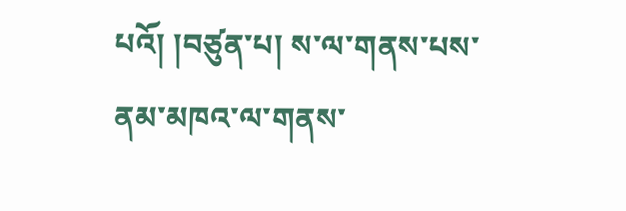པའོ། །བཙུན་པ། ས་ལ་གནས་པས་ནམ་མཁའ་ལ་གནས་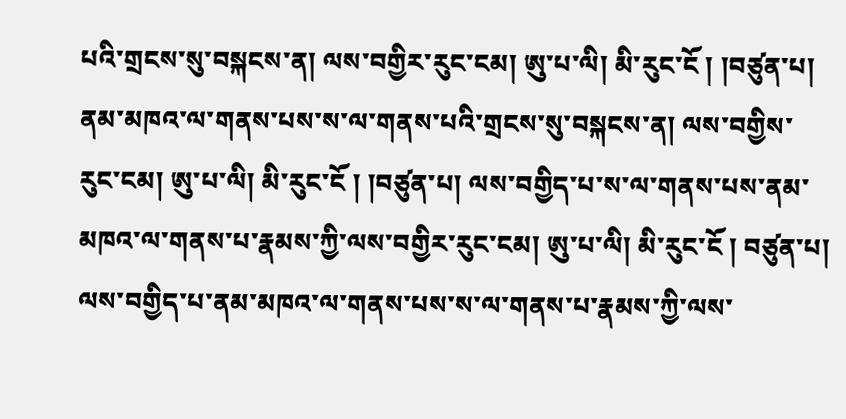པའི་གྲངས་སུ་བསྐངས་ན། ལས་བགྱིར་རུང་ངམ། ཨུ་པ་ལི། མི་རུང་ངོ ། །བཙུན་པ། ནམ་མཁའ་ལ་གནས་པས་ས་ལ་གནས་པའི་གྲངས་སུ་བསྐངས་ན། ལས་བགྱིས་རུང་ངམ། ཨུ་པ་ལི། མི་རུང་ངོ ། །བཙུན་པ། ལས་བགྱིད་པ་ས་ལ་གནས་པས་ནམ་མཁའ་ལ་གནས་པ་རྣམས་ཀྱི་ལས་བགྱིར་རུང་ངམ། ཨུ་པ་ལི། མི་རུང་ངོ ། བཙུན་པ། ལས་བགྱིད་པ་ནམ་མཁའ་ལ་གནས་པས་ས་ལ་གནས་པ་རྣམས་ཀྱི་ལས་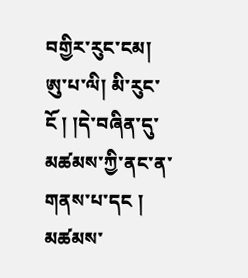བགྱིར་རུང་ངམ། ཨུ་པ་ལི། མི་རུང་ངོ ། །དེ་བཞིན་དུ་མཚམས་ཀྱི་ནང་ན་གནས་པ་དང ། མཚམས་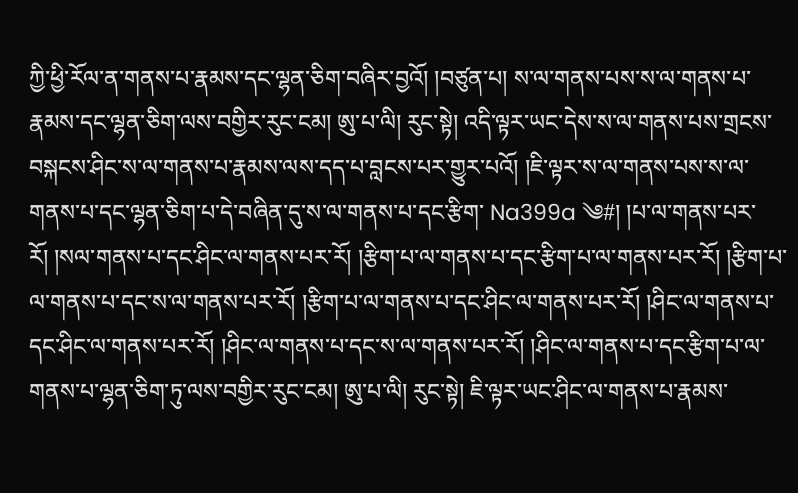ཀྱི་ཕྱི་རོལ་ན་གནས་པ་རྣམས་དང་ལྷན་ཅིག་བཞིར་བྱའོ། །བཙུན་པ། ས་ལ་གནས་པས་ས་ལ་གནས་པ་རྣམས་དང་ལྷན་ཅིག་ལས་བགྱིར་རུང་ངམ། ཨུ་པ་ལི། རུང་སྟེ། འདི་ལྟར་ཡང་དེས་ས་ལ་གནས་པས་གྲངས་བསྐངས་ཤིང་ས་ལ་གནས་པ་རྣམས་ལས་དད་པ་བླངས་པར་གྱུར་པའོ། །ཇི་ལྟར་ས་ལ་གནས་པས་ས་ལ་གནས་པ་དང་ལྷན་ཅིག་པ་དེ་བཞིན་དུ་ས་ལ་གནས་པ་དང་རྩིག་ Na399a ༄#། །པ་ལ་གནས་པར་རོ། །སལ་གནས་པ་དང་ཤིང་ལ་གནས་པར་རོ། །རྩིག་པ་ལ་གནས་པ་དང་རྩིག་པ་ལ་གནས་པར་རོ། །རྩིག་པ་ལ་གནས་པ་དང་ས་ལ་གནས་པར་རོ། །རྩིག་པ་ལ་གནས་པ་དང་ཤིང་ལ་གནས་པར་རོ། །ཤིང་ལ་གནས་པ་དང་ཤིང་ལ་གནས་པར་རོ། །ཤིང་ལ་གནས་པ་དང་ས་ལ་གནས་པར་རོ། །ཤིང་ལ་གནས་པ་དང་རྩིག་པ་ལ་གནས་པ་ལྷན་ཅིག་ཏུ་ལས་བགྱིར་རུང་ངམ། ཨུ་པ་ལི། རུང་སྟེ། ཇི་ལྟར་ཡང་ཤིང་ལ་གནས་པ་རྣམས་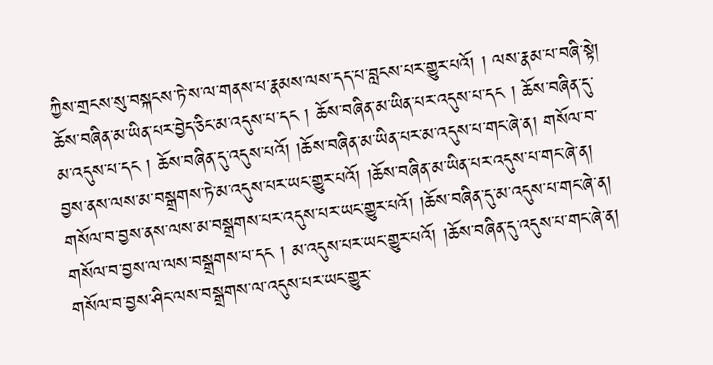ཀྱིས་གྲངས་སུ་བསྐངས་ཏེ་ས་ལ་གནས་པ་རྣམས་ལས་དད་པ་བླངས་པར་གྱུར་པའོ། ། ལས་རྣམ་པ་བཞི་སྟེ། ཆོས་བཞིན་མ་ཡིན་པར་བྱེད་ཅིང་མ་འདུས་པ་དང ། ཆོས་བཞིན་མ་ཡིན་པར་འདུས་པ་དང ། ཆོས་བཞིན་དུ་མ་འདུས་པ་དང ། ཆོས་བཞིན་དུ་འདུས་པའོ། །ཆོས་བཞིན་མ་ཡིན་པར་མ་འདུས་པ་གང་ཞེ་ན། གསོལ་བ་བྱས་ནས་ལས་མ་བསྒྲགས་ཏེ་མ་འདུས་པར་ཡང་གྱུར་པའོ། །ཆོས་བཞིན་མ་ཡིན་པར་འདུས་པ་གང་ཞེ་ན། གསོལ་བ་བྱས་ནས་ལས་མ་བསྒྲགས་པར་འདུས་པར་ཡང་གྱུར་པའོ། །ཆོས་བཞིན་དུ་མ་འདུས་པ་གང་ཞེ་ན། གསོལ་བ་བྱས་ལ་ལས་བསྒྲགས་པ་དང ། མ་འདུས་པར་ཡང་གྱུར་པའོ། །ཆོས་བཞིན་དུ་འདུས་པ་གང་ཞེ་ན། གསོལ་བ་བྱས་ཤིང་ལས་བསྒྲགས་ལ་འདུས་པར་ཡང་གྱུར་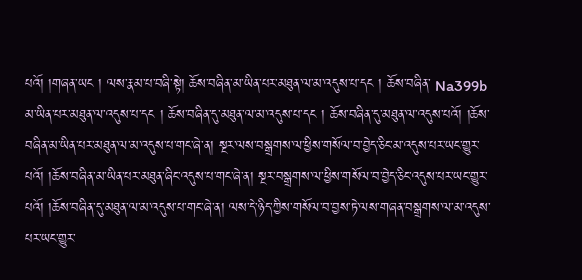པའོ། །གཞན་ཡང ། ལས་རྣམ་པ་བཞི་སྟེ། ཆོས་བཞིན་མ་ཡིན་པར་མཐུན་ལ་མ་འདུས་པ་དང ། ཆོས་བཞིན་ Na399b མ་ཡིན་པར་མཐུན་ལ་འདུས་པ་དང ། ཆོས་བཞིན་དུ་མཐུན་ལ་མ་འདུས་པ་དང ། ཆོས་བཞིན་དུ་མཐུན་ལ་འདུས་པའོ། །ཆོས་བཞིན་མ་ཡིན་པར་མཐུན་ལ་མ་འདུས་པ་གང་ཞེ་ན། སྔར་ལས་བསྒྲགས་ལ་ཕྱིས་གསོལ་བ་བྱེད་ཅིང་མ་འདུས་པར་ཡང་གྱུར་པའོ། །ཆོས་བཞིན་མ་ཡིན་པར་མཐུན་ཞིང་འདུས་པ་གང་ཞེ་ན། སྔར་བསྒྲགས་ལ་ཕྱིས་གསོལ་བ་བྱེད་ཅིང་འདུས་པར་ཡང་གྱུར་པའོ། །ཆོས་བཞིན་དུ་མཐུན་ལ་མ་འདུས་པ་གང་ཞེ་ན། ལས་དེ་ཉིད་ཀྱིས་གསོལ་བ་བྱས་ཏེ་ལས་གཞན་བསྒྲགས་ལ་མ་འདུས་པར་ཡང་གྱུར་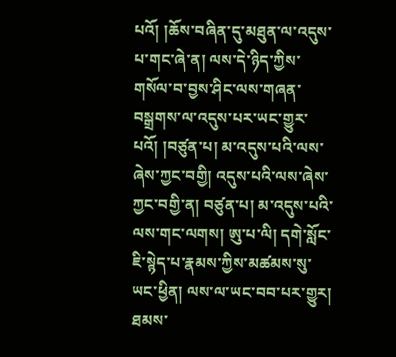པའོ། །ཆོས་བཞིན་དུ་མཐུན་ལ་འདུས་པ་གང་ཞེ་ན། ལས་དེ་ཉིད་ཀྱིས་གསོལ་བ་བྱས་ཤིང་ལས་གཞན་བསྒྲགས་ལ་འདུས་པར་ཡང་གྱུར་པའོ། །བཙུན་པ། མ་འདུས་པའི་ལས་ཞེས་ཀྱང་བགྱི། འདུས་པའི་ལས་ཞེས་ཀྱང་བགྱི་ན། བཙུན་པ། མ་འདུས་པའི་ལས་གང་ལགས། ཨུ་པ་ལི། དགེ་སློང་ཇི་སྙེད་པ་རྣམས་ཀྱིས་མཚམས་སུ་ཡང་ཕྱིན། ལས་ལ་ཡང་བབ་པར་གྱུར། ཐམས་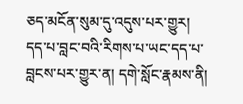ཅད་མངོན་སུམ་དུ་འདུས་པར་གྱུར། དད་པ་བླང་བའི་རིགས་པ་ཡང་དད་པ་བླངས་པར་གྱུར་ན། དགེ་སློང་རྣམས་ནི།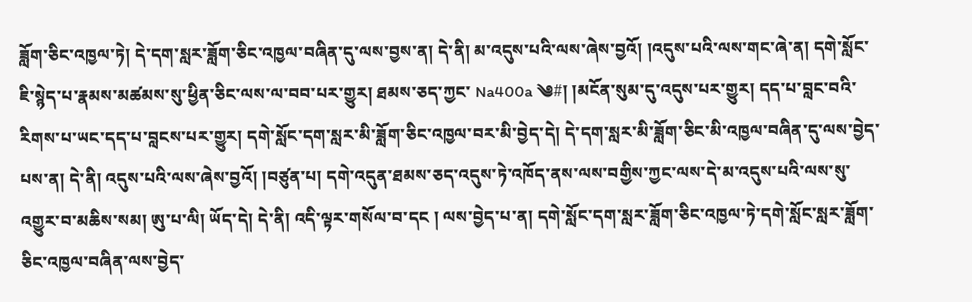ཟློག་ཅིང་འཁྱལ་ཏེ། དེ་དག་སླར་ཟློག་ཅིང་འཁྱལ་བཞིན་དུ་ལས་བྱས་ན། དེ་ནི། མ་འདུས་པའི་ལས་ཞེས་བྱའོ། །འདུས་པའི་ལས་གང་ཞེ་ན། དགེ་སློང་ཇི་སྙེད་པ་རྣམས་མཚམས་སུ་ཕྱིན་ཅིང་ལས་ལ་བབ་པར་གྱུར། ཐམས་ཅད་ཀྱང་ Na400a ༄#། །མངོན་སུམ་དུ་འདུས་པར་གྱུར། དད་པ་བླང་བའི་རིགས་པ་ཡང་དད་པ་བླངས་པར་གྱུར། དགེ་སློང་དག་སླར་མི་ཟློག་ཅིང་འཁྱལ་བར་མི་བྱེད་དེ། དེ་དག་སླར་མི་ཟློག་ཅིང་མི་འཁྱལ་བཞིན་དུ་ལས་བྱེད་པས་ན། དེ་ནི། འདུས་པའི་ལས་ཞེས་བྱའོ། །བཙུན་པ། དགེ་འདུན་ཐམས་ཅད་འདུས་ཏེ་འཁོད་ནས་ལས་བགྱིས་ཀྱང་ལས་དེ་མ་འདུས་པའི་ལས་སུ་འགྱུར་བ་མཆིས་སམ། ཨུ་པ་ལི། ཡོད་དེ། དེ་ནི། འདི་ལྟར་གསོལ་བ་དང ། ལས་བྱེད་པ་ན། དགེ་སློང་དག་སླར་ཟློག་ཅིང་འཁྱལ་ཏེ་དགེ་སློང་སླར་ཟློག་ཅིང་འཁྱལ་བཞིན་ལས་བྱེད་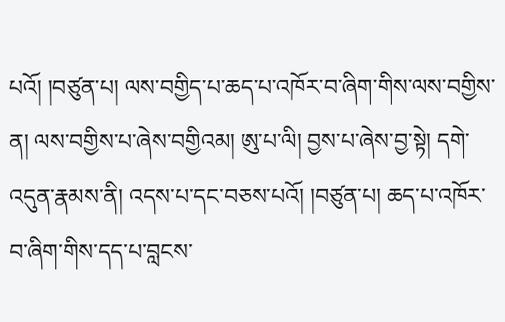པའོ། །བཙུན་པ། ལས་བགྱིད་པ་ཆད་པ་འཁོར་བ་ཞིག་གིས་ལས་བགྱིས་ན། ལས་བགྱིས་པ་ཞེས་བགྱིའམ། ཨུ་པ་ལི། བྱས་པ་ཞེས་བྱ་སྟེ། དགེ་འདུན་རྣམས་ནི། འདས་པ་དང་བཅས་པའོ། །བཙུན་པ། ཆད་པ་འཁོར་བ་ཞིག་གིས་དད་པ་བླངས་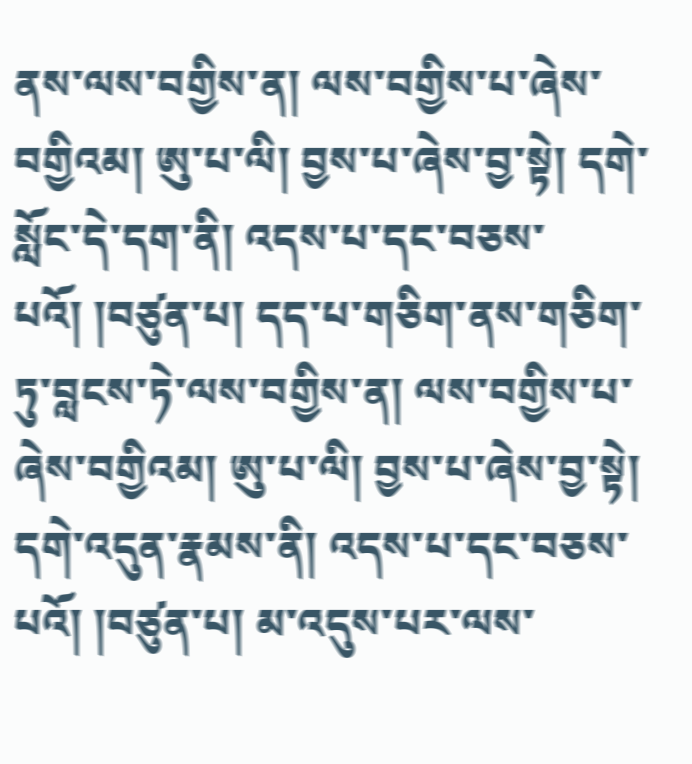ནས་ལས་བགྱིས་ན། ལས་བགྱིས་པ་ཞེས་བགྱིའམ། ཨུ་པ་ལི། བྱས་པ་ཞེས་བྱ་སྟེ། དགེ་སློང་དེ་དག་ནི། འདས་པ་དང་བཅས་པའོ། །བཙུན་པ། དད་པ་གཅིག་ནས་གཅིག་ཏུ་བླངས་ཏེ་ལས་བགྱིས་ན། ལས་བགྱིས་པ་ཞེས་བགྱིའམ། ཨུ་པ་ལི། བྱས་པ་ཞེས་བྱ་སྟེ། དགེ་འདུན་རྣམས་ནི། འདས་པ་དང་བཅས་པའོ། །བཙུན་པ། མ་འདུས་པར་ལས་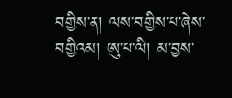བགྱིས་ན། ལས་བགྱིས་པ་ཞེས་བགྱིའམ། ཨུ་པ་ལི། མ་བྱས་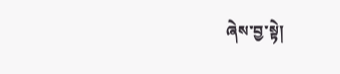ཞེས་བྱ་སྟེ།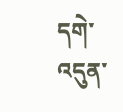དགེ་འདུན་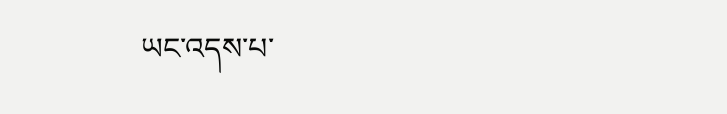ཡང་འདས་པ་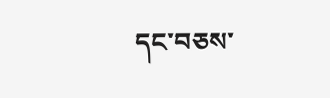དང་བཅས་